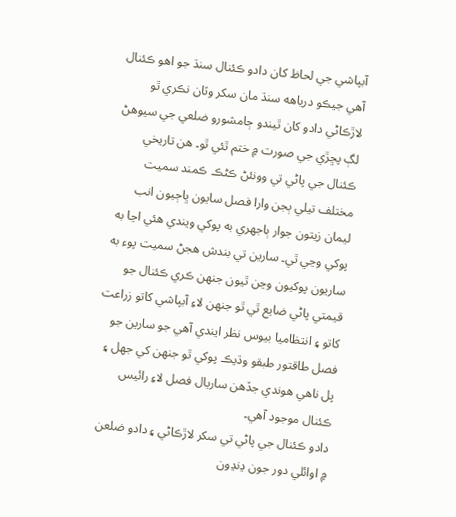آبپاشي جي لحاظ کان دادو ڪئنال سنڌ جو اهو ڪئنال آهي جيڪو درياهه سنڌ مان سکر وٽان نڪري ٿو لاڙڪاڻي دادو کان ٿيندو ڄامشورو ضلعي جي سيوهڻ لڳ پڇڙي جي صورت ۾ ختم ٿئي ٿو۔ هن تاريخي ڪئنال جي پاڻي تي وونئڻ ڪڻڪ ڪمند سميت مختلف تيلي ٻجن وارا فصل سايون ڀاڄيون انب ليمان زيتون جوار ٻاجهري به پوکي ويندي هئي اڃا به پوکي وڃي ٿي۔ سارين تي بندش هجڻ سميت پوء به ساريون پوکيون وڃن ٿيون جنهن ڪري ڪئنال جو قيمتي پاڻي ضايع ٿي ٿو جنهن لاءِ آبپاشي کاتو زراعت کاتو ۽ انتظاميا بيوس نظر ايندي آهي جو سارين جو فصل طاقتور طبقو وڌيڪ پوکي ٿو جنهن کي جهل ۽ پل ناهي هوندي جڏهن ساريال فصل لاءِ رائيس ڪئنال موجود آهي۔
دادو ڪئنال جي پاڻي تي سکر لاڙڪاڻي ۽ دادو ضلعن ۾ اوائلي دور جون ڍنڍون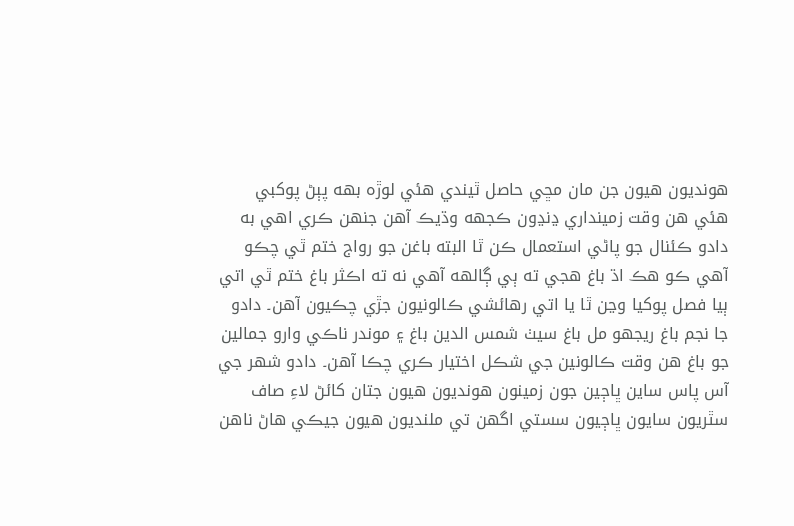هونديون هيون جن مان مڇي حاصل ٿيندي هئي لوڙه بهه پٻڻ پوکبي هئي هن وقت زمينداري ڍنڍون ڪجهه وڌيڪ آهن جنهن ڪري اهي به دادو ڪئنال جو پاڻي استعمال ڪن ٿا البته باغن جو رواج ختم ٿي چڪو آهي ڪو هڪ اڌ باغ هجي ته ٻي ڳالهه آهي نه ته اڪثر باغ ختم ٿي اتي ٻيا فصل پوکيا وڃن ٿا يا اتي رهائشي ڪالونيون جڙي چڪيون آهن۔ دادو جا نجم باغ ريجهو مل باغ سيٺ شمس الدين باغ ۽ موندر ناڪي وارو جمالين جو باغ هن وقت ڪالونين جي شڪل اختيار ڪري چڪا آهن۔ دادو شهر جي آس پاس ساين ڀاڄين جون زمينون هونديون هيون جتان کائڻ لاءِ صاف سٿريون سايون ڀاڄيون سستي اگهن تي ملنديون هيون جيڪي هاڻ ناهن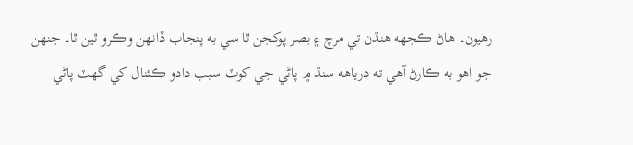رهيون۔ هاڻ ڪجهه هنڌن تي مرچ ۽ بصر پوکجن ٿا سي به پنجاب ڏانهن وڪرو ٿين ٿا۔ جنهن جو اهو به ڪارڻ آهي ته درياهه سنڌ ۾ پاڻي جي کوٽ سبب دادو ڪئنال کي گهٽ پاڻي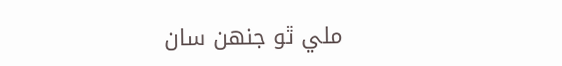ملي ٿو جنهن سان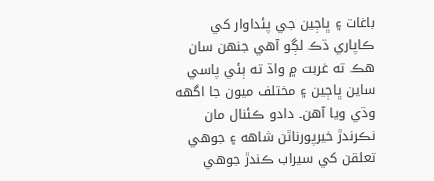باغات ۽ ڀاڄين جي پئداوار کي ڪاپاري ڌڪ لڳو آهي جنهن سان هڪ ته غربت ۾ واڌ ته ٻئي پاسي ساين ڀاڄين ۽ مختلف ميون جا اگهه وڌي ويا آهن۔ دادو ڪئنال مان نڪرندڙ خيرپورناٿن شاهه ۽ جوهي تعلقن کي سيراب ڪندڙ جوهي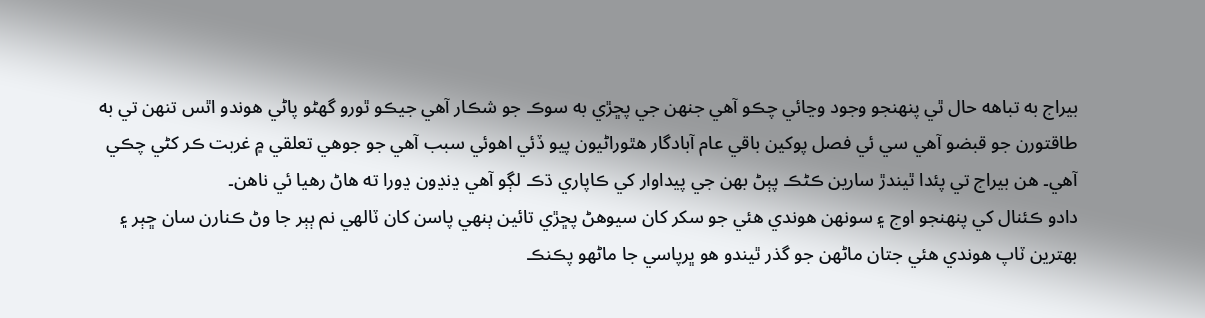بيراج به تباهه حال ٿي پنهنجو وجود وڃائي چڪو آهي جنهن جي پڇڙي به سوڪ جو شڪار آهي جيڪو ٿورو گهڻو پاڻي هوندو اٿس تنهن تي به طاقتورن جو قبضو آهي سي ئي فصل پوکين باقي عام آبادگار هٿوراڻيون پيو ڏئي اهوئي سبب آهي جو جوهي تعلقي ۾ غربت ڪر کڻي چڪي آهي۔ هن بيراج تي پئدا ٿيندڙ سارين ڪڻڪ پٻڻ بهن جي پيداوار کي ڪاپاري ڌڪ لڳو آهي ڍنڍون ڍورا ته هاڻ رهيا ئي ناهن۔
دادو ڪئنال کي پنهنجو اوج ۽ سونهن هوندي هئي جو سکر کان سيوهڻ پڇڙي تائين ٻنهي پاسن کان ٽالهي نم ٻٻر جا وڻ ڪنارن سان ڇٻر ۽ بهترين ٽاپ هوندي هئي جتان ماڻهن جو گذر ٿيندو هو ڀرپاسي جا ماڻهو پڪنڪ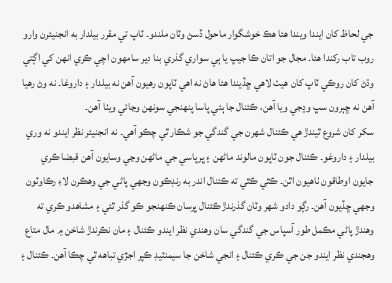جي لحاظ کان ايندا ويندا هئا هڪ خوشگوار ماحول ڏسڻ وٽان ملندو۔ ٽاپ تي مقرر بيلدار به انجنيئرن وارو روب تاب رکندا هئا۔ مجال جو اتان ڪا جيپ يا ٻي سواري گذري بنا دير سامهون اچي ڪري انهن کي اڳتي وڌڻ کان روڪي ٽاپ کان هيٺ لاهي ڇڏيندا هئا هاڻ نه اهي ٽاپون رهيون آهن نه بيلدار ۽ داروغا۔ نه وڻ رهيا آهن نه ڇٻرون سڀ وڍجي ويا آهن، ڪئنال جا ٻئي پاسا پنهنجي سونهن وڃائي ويٺا آهن۔
سکر کان شروع ٿيندڙ هي ڪئنال شهرن جي گندگي جو شڪار ٿي چڪو آهي۔ نه انجنيئر نظر ايندو نه وري بيلدار ۽ داروغو۔ ڪئنال جون ٽاپون مالوند ماڻهن ۽ ڀرپاسي جي ماڻهن وڃي وسايون آهن قبضا ڪري جايون اوطاقون ٺاهيون اٿن۔ ڪٿي ڪٿي ته ڪئنال اندر به رنڊڪون وجهي پاڻي جي وهڪرن لاءِ رڪاوٽون وجهي ڇڏيون آهن۔ رڳو دادو شهر وٽان گذرندڙ ڪئنال ڀرسان ڪنهنجو ڪو گذر ٿئي ۽ مشاهدو ڪري ته وهندڙ پاڻي مڪمل طور آسپاس جي گندگي سان وهندي نظر ايندو ڪئنال ۽ مان نڪرندڙ شاخن ۾ مال متاع وهجندي نظر ايندو جن جي ڪري ڪئنال ۽ انجي شاخن جا سيمنٽيڊ ڪپر اجڙي تباهه ٿي چڪا آهن۔ ڪئنال ۽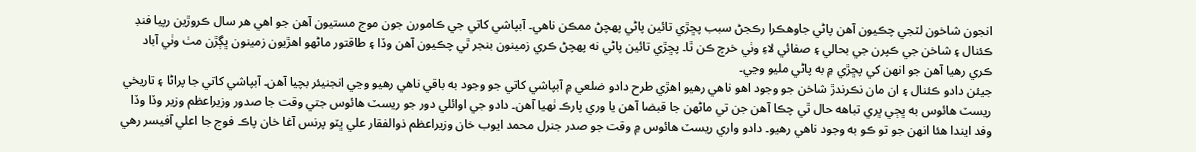انجون شاخون لٽجي چڪيون آهن پاڻي جاوهڪرا رڪجڻ سبب پڇڙي تائين پاڻي پهچڻ ممڪن ناهي۔ آبپاشي کاتي جي ڪامورن جون موج مستيون آهن جو اهي هر سال ڪروڙين رپيا فنڊ ڪئنال ۽ شاخن جي ڪپرن جي بحالي ۽ صفائي لاءِ وٺي خرچ ڪن ٿا۔ پڇڙي تائين پاڻي نه پهچڻ ڪري زمينون بنجر ٿي چڪيون آهن وڏا ۽ طاقتور ماڻهو اهڙيون زمينون ڀڳڙن مٺ وٺي آباد ڪري رهيا آهن جو انهن کي پڇڙي ۾ به پاڻي مليو وڃي۔
جيئن دادو ڪئنال ۽ ان مان نڪرندڙ شاخن جو وجود اهو ناهي رهيو اهڙي طرح دادو ضلعي ۾ آبپاشي کاتي جو وجود به باقي ناهي رهيو وڃي انجنيئر بچيا آهن۔ آبپاشي کاتي جا پراڻا ۽ تاريخي ريسٽ هائوس به ڀڄي ڀري تباهه حال ٿي چڪا آهن جن تي ماڻهن جا قبضا آهن يا وري پارڪ ٺهيا آهن۔ دادو جي اوائلي دور جو ريسٽ هائوس جتي وقت جا صدور وزيراعظم وزير وڏا وڏا وفد ايندا هئا انهن جو تو ڪو به وجود ناهي رهيو۔ دادو واري ريسٽ هائوس ۾ وقت جو صدر جنرل محمد ايوب خان وزيراعظم ذوالفقار علي ڀٽو پرنس آغا خان پاڪ فوج جا اعلي آفيسر رهي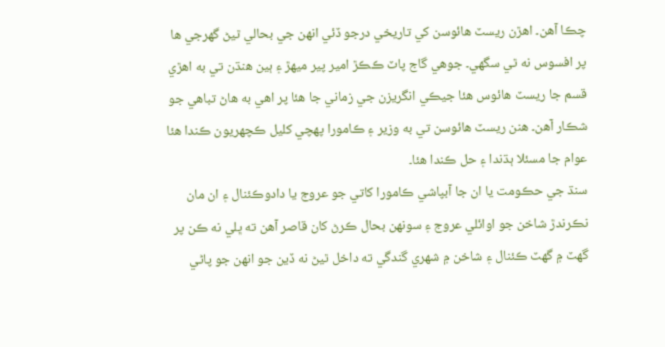چڪا آهن۔ اهڙن ريسٽ هائوسن کي تاريخي درجو ڏئي انهن جي بحالي ٿيڻ گهرجي ها پر افسوس نه ٿي سگهي۔ جوهي گاج پاٽ ڪڪڙ امير پير ميهڙ ۽ ٻين هنڌن تي به اهڙي قسم جا ريسٽ هائوس هئا جيڪي انگريزن جي زماني جا هئا پر اهي به هاڻ تباهي جو شڪار آهن۔ هنن ريسٽ هائوسن تي به وزير ۽ ڪامورا پهچي کليل ڪچهريون ڪندا هئا عوام جا مسئلا ٻڌندا ۽ حل ڪندا هئا۔
سنڌ جي حڪومت يا ان جا آبپاشي ڪامورا کاتي جو عروج يا دادوڪئنال ۽ ان مان نڪرندڙ شاخن جو اوائلي عروج ۽ سونهن بحال ڪرڻ کان قاصر آهن ته ڀلي نه ڪن پر گهٽ ۾ گهٽ ڪئنال ۽ شاخن ۾ شهري گندگي ته داخل ٿيڻ نه ڏين جو انهن جو پاڻي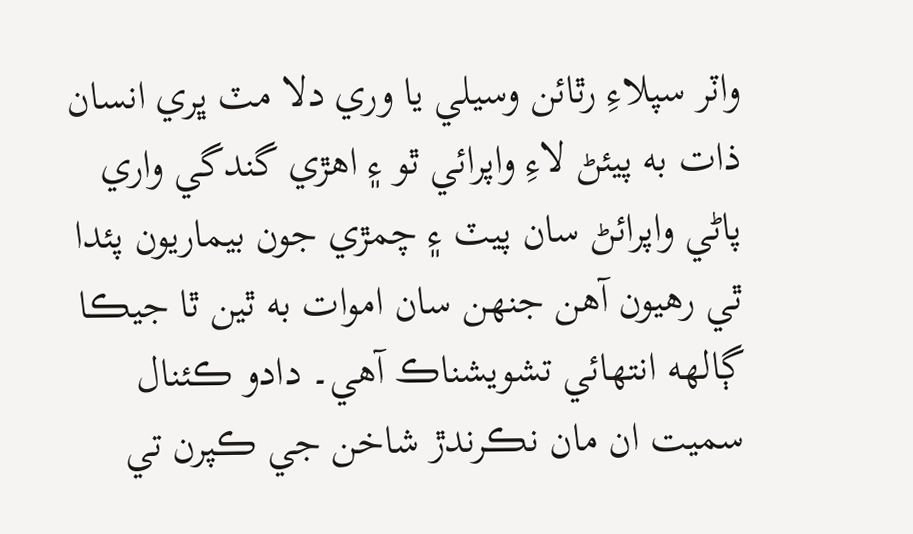واٽر سپلاءِ رٿائن وسيلي يا وري دلا مٽ ڀري انسان ذات به پيئڻ لاءِ واپرائي ٿو ۽ اهڙي گندگي واري پاڻي واپرائڻ سان پيٽ ۽ چمڙي جون بيماريون پئدا ٿي رهيون آهن جنهن سان اموات به ٿين ٿا جيڪا ڳالهه انتهائي تشويشناڪ آهي۔ دادو ڪئنال سميت ان مان نڪرندڙ شاخن جي ڪپرن تي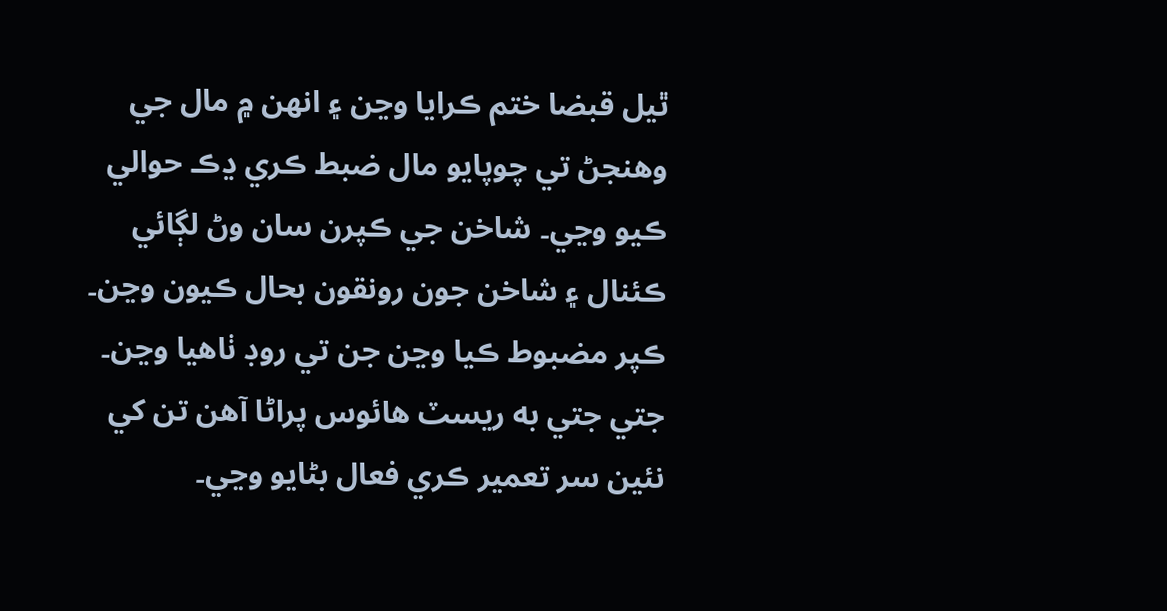ٿيل قبضا ختم ڪرايا وڃن ۽ انهن ۾ مال جي وهنجڻ تي چوپايو مال ضبط ڪري ڍڪ حوالي ڪيو وڃي۔ شاخن جي ڪپرن سان وڻ لڳائي ڪئنال ۽ شاخن جون رونقون بحال ڪيون وڃن۔ ڪپر مضبوط ڪيا وڃن جن تي روڊ ٺاهيا وڃن۔ جتي جتي به ريسٽ هائوس پراڻا آهن تن کي نئين سر تعمير ڪري فعال بڻايو وڃي۔